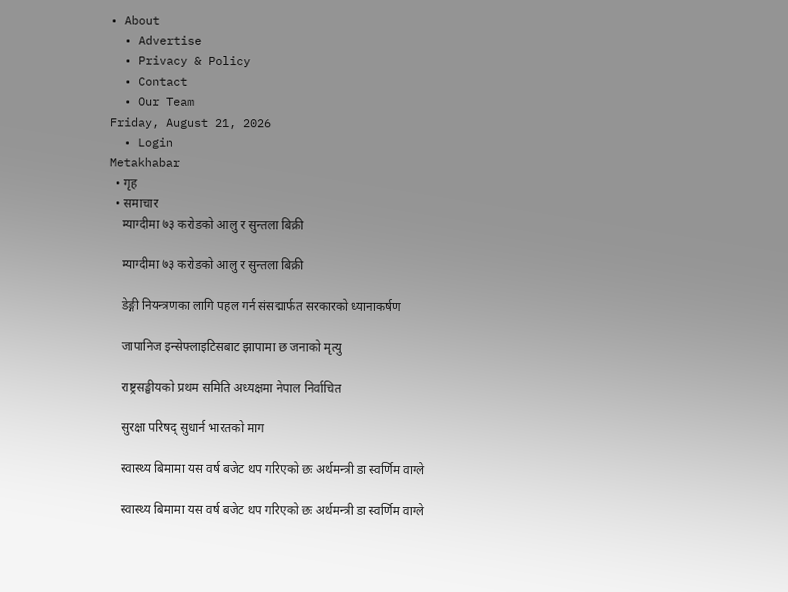• About
  • Advertise
  • Privacy & Policy
  • Contact
  • Our Team
Friday, August 21, 2026
  • Login
Metakhabar
  • गृह
  • समाचार
    म्याग्दीमा ७३ करोडको आलु र सुन्तला बिक्री

    म्याग्दीमा ७३ करोडको आलु र सुन्तला बिक्री

    डेङ्गी नियन्त्रणका लागि पहल गर्न संसद्मार्फत सरकारको ध्यानाकर्षण

    जापानिज इन्सेफ्लाइटिसबाट झापामा छ जनाको मृत्यु

    राष्ट्रसङ्घीयको प्रथम समिति अध्यक्षमा नेपाल निर्वाचित

    सुरक्षा परिषद् सुधार्न भारतको माग

    स्वास्थ्य बिमामा यस वर्ष बजेट थप गरिएको छः अर्थमन्त्री डा स्वर्णिम वाग्ले

    स्वास्थ्य बिमामा यस वर्ष बजेट थप गरिएको छः अर्थमन्त्री डा स्वर्णिम वाग्ले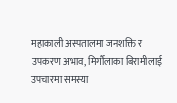महाकाली अस्पतालमा जनशक्ति र उपकरण अभाव, मिर्गौलाका बिरामीलाई उपचारमा समस्या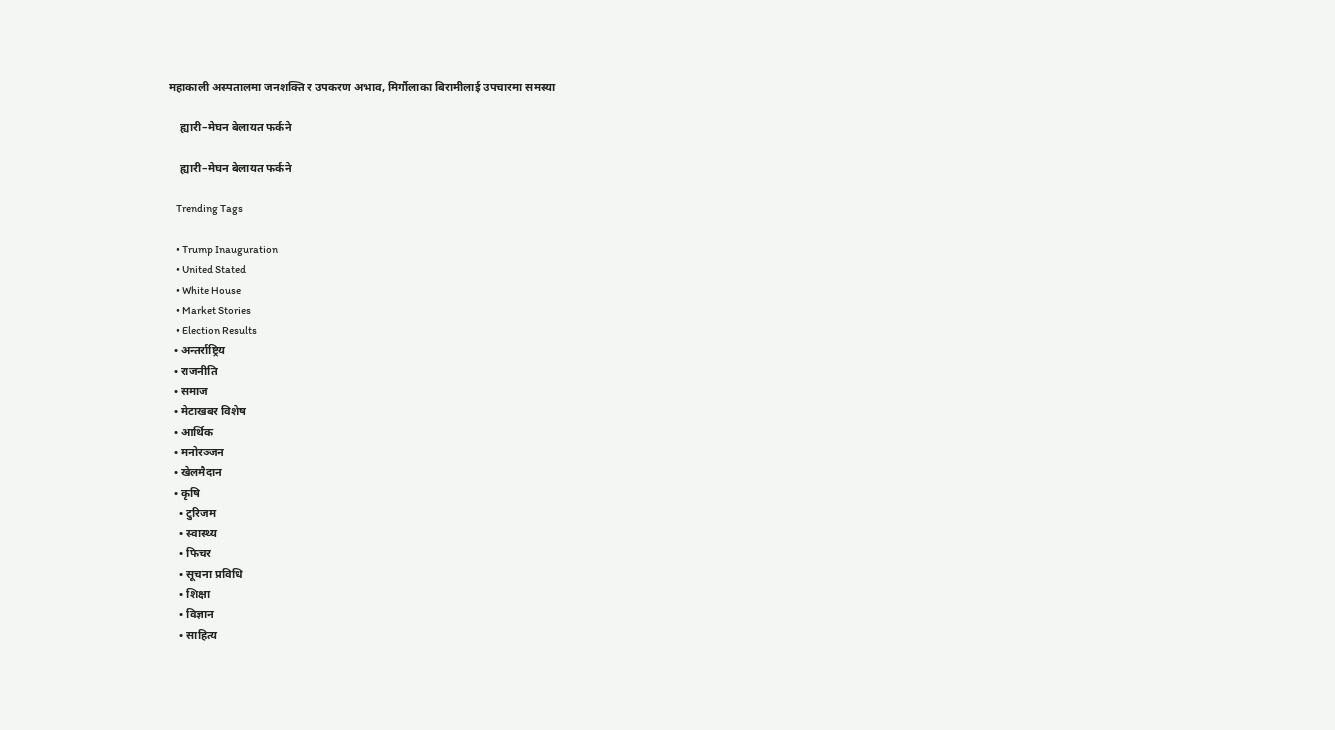महाकाली अस्पतालमा जनशक्ति र उपकरण अभाव, मिर्गौलाका बिरामीलाई उपचारमा समस्या

    ह्यारी–मेघन बेलायत फर्कने

    ह्यारी–मेघन बेलायत फर्कने

    Trending Tags

    • Trump Inauguration
    • United Stated
    • White House
    • Market Stories
    • Election Results
  • अन्तर्राष्ट्रिय
  • राजनीति
  • समाज
  • मेटाखबर विशेष
  • आर्थिक
  • मनोरञ्जन
  • खेलमैदान
  • कृषि
    • टुरिजम
    • स्वास्थ्य
    • फिचर
    • सूचना प्रविधि
    • शिक्षा
    • विज्ञान
    • साहित्य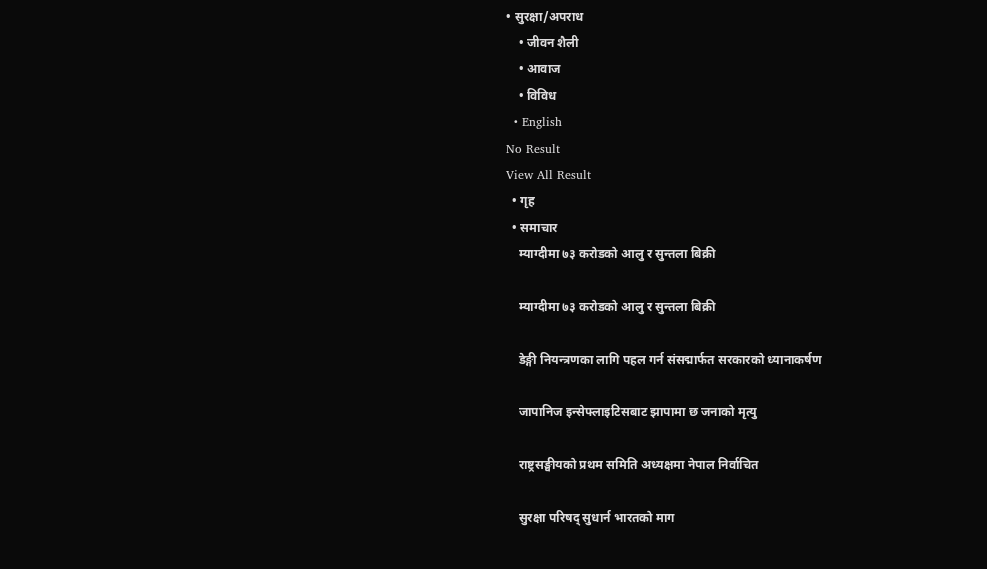• सुरक्षा/अपराध
    • जीवन शैली
    • आवाज
    • विविध
  • English
No Result
View All Result
  • गृह
  • समाचार
    म्याग्दीमा ७३ करोडको आलु र सुन्तला बिक्री

    म्याग्दीमा ७३ करोडको आलु र सुन्तला बिक्री

    डेङ्गी नियन्त्रणका लागि पहल गर्न संसद्मार्फत सरकारको ध्यानाकर्षण

    जापानिज इन्सेफ्लाइटिसबाट झापामा छ जनाको मृत्यु

    राष्ट्रसङ्घीयको प्रथम समिति अध्यक्षमा नेपाल निर्वाचित

    सुरक्षा परिषद् सुधार्न भारतको माग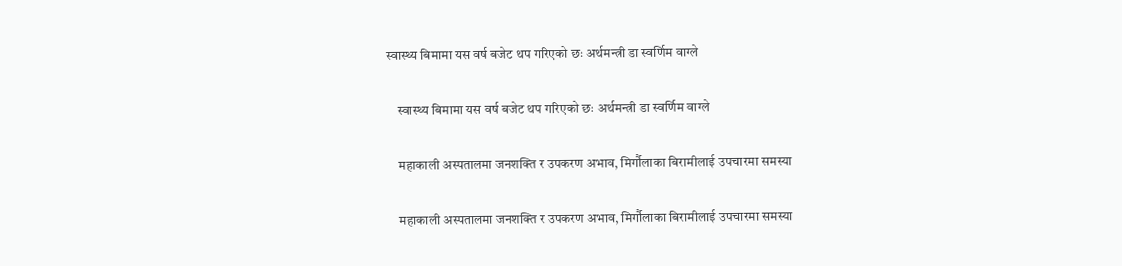स्वास्थ्य बिमामा यस वर्ष बजेट थप गरिएको छः अर्थमन्त्री डा स्वर्णिम वाग्ले

    स्वास्थ्य बिमामा यस वर्ष बजेट थप गरिएको छः अर्थमन्त्री डा स्वर्णिम वाग्ले

    महाकाली अस्पतालमा जनशक्ति र उपकरण अभाव, मिर्गौलाका बिरामीलाई उपचारमा समस्या

    महाकाली अस्पतालमा जनशक्ति र उपकरण अभाव, मिर्गौलाका बिरामीलाई उपचारमा समस्या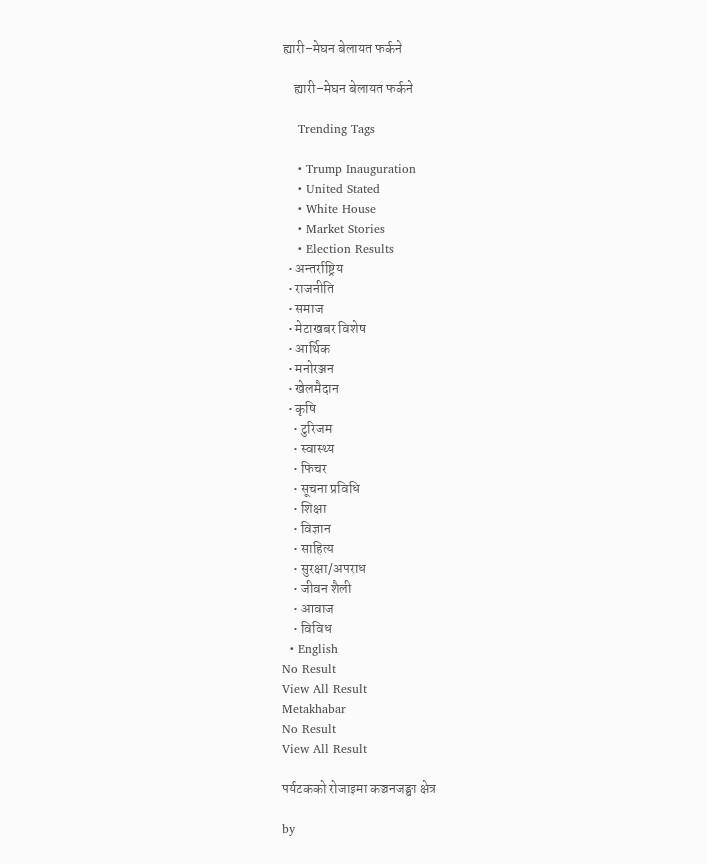ह्यारी–मेघन बेलायत फर्कने

    ह्यारी–मेघन बेलायत फर्कने

    Trending Tags

    • Trump Inauguration
    • United Stated
    • White House
    • Market Stories
    • Election Results
  • अन्तर्राष्ट्रिय
  • राजनीति
  • समाज
  • मेटाखबर विशेष
  • आर्थिक
  • मनोरञ्जन
  • खेलमैदान
  • कृषि
    • टुरिजम
    • स्वास्थ्य
    • फिचर
    • सूचना प्रविधि
    • शिक्षा
    • विज्ञान
    • साहित्य
    • सुरक्षा/अपराध
    • जीवन शैली
    • आवाज
    • विविध
  • English
No Result
View All Result
Metakhabar
No Result
View All Result

पर्यटकको रोजाइमा कञ्चनजङ्घा क्षेत्र

by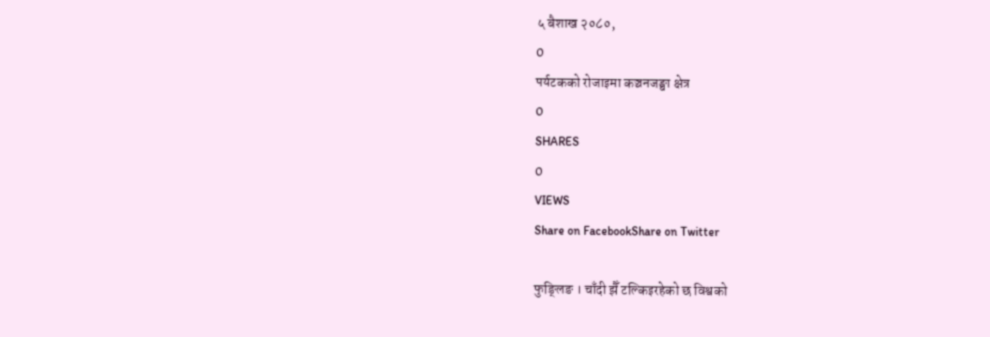५ बैशाख २०८०,
0
पर्यटकको रोजाइमा कञ्चनजङ्घा क्षेत्र
0
SHARES
0
VIEWS
Share on FacebookShare on Twitter

फुङ्लिङ । चाँदी झैँ टल्किइरहेको छ विश्वको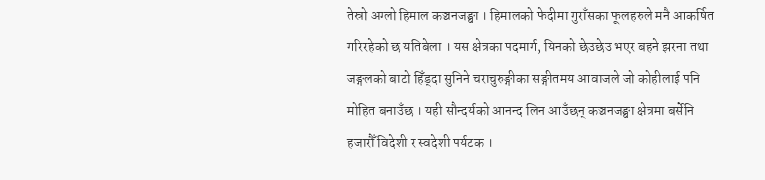तेस्रो अग्लो हिमाल कञ्चनजङ्घा । हिमालको फेदीमा गुराँसका फूलहरुले मनै आकर्षित गरिरहेको छ यतिबेला । यस क्षेत्रका पदमार्ग, यिनको छेउछेउ भएर बहने झरना तथा जङ्गलको बाटो हिँड्दा सुनिने चराचुरुङ्गीका सङ्गीतमय आवाजले जो कोहीलाई पनि मोहित बनाउँछ । यही सौन्दर्यको आनन्द लिन आउँछन् कञ्चनजङ्घा क्षेत्रमा बर्सेनि हजारौँ विदेशी र स्वदेशी पर्यटक ।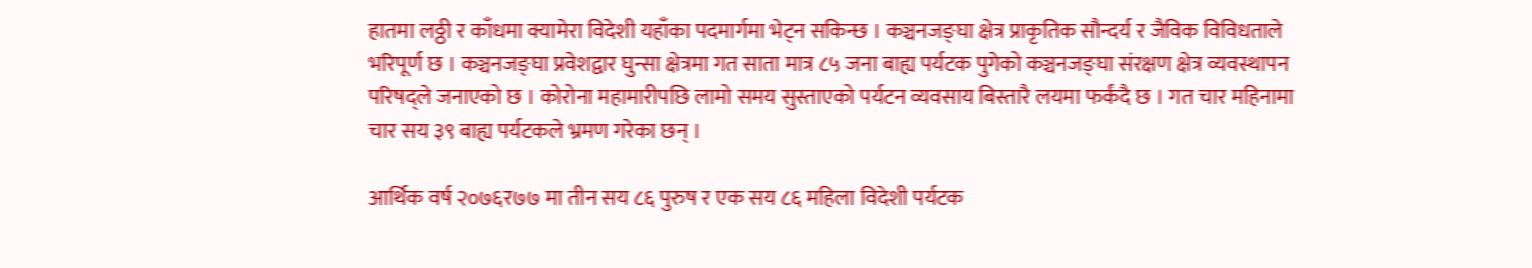हातमा लठ्ठी र काँधमा क्यामेरा विदेशी यहाँका पदमार्गमा भेट्न सकिन्छ । कञ्चनजङ्घा क्षेत्र प्राकृतिक सौन्दर्य र जैविक विविधताले भरिपूर्ण छ । कञ्चनजङ्घा प्रवेशद्वार घुन्सा क्षेत्रमा गत साता मात्र ८५ जना बाह्य पर्यटक पुगेको कञ्चनजङ्घा संरक्षण क्षेत्र व्यवस्थापन परिषद्ले जनाएको छ । कोरोना महामारीपछि लामो समय सुस्ताएको पर्यटन व्यवसाय बिस्तारै लयमा फर्कंदै छ । गत चार महिनामा चार सय ३९ बाह्य पर्यटकले भ्रमण गरेका छन् ।

आर्थिक वर्ष २०७६र७७ मा तीन सय ८६ पुरुष र एक सय ८६ महिला विदेशी पर्यटक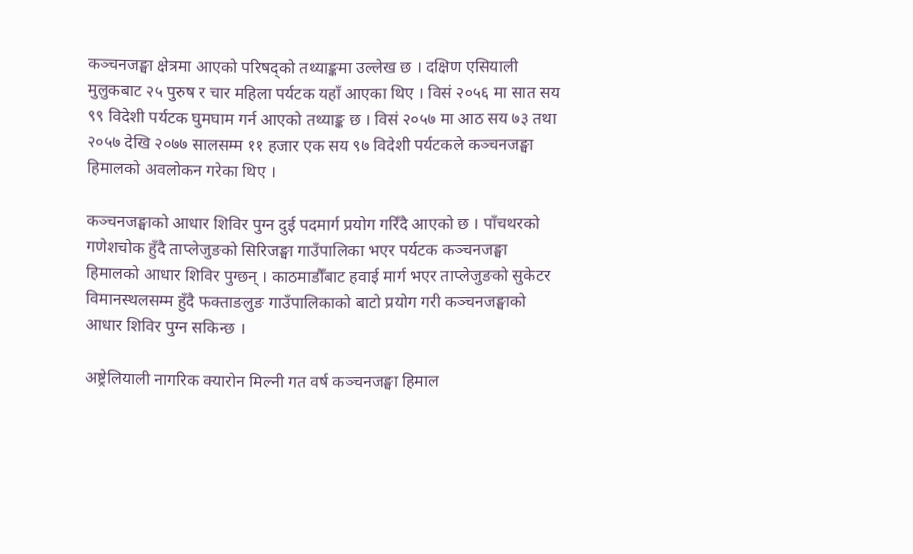कञ्चनजङ्घा क्षेत्रमा आएको परिषद्को तथ्याङ्कमा उल्लेख छ । दक्षिण एसियाली मुलुकबाट २५ पुरुष र चार महिला पर्यटक यहाँ आएका थिए । विसं २०५६ मा सात सय ९९ विदेशी पर्यटक घुमघाम गर्न आएको तथ्याङ्क छ । विसं २०५७ मा आठ सय ७३ तथा २०५७ देखि २०७७ सालसम्म ११ हजार एक सय ९७ विदेशी पर्यटकले कञ्चनजङ्घा हिमालको अवलोकन गरेका थिए ।

कञ्चनजङ्घाको आधार शिविर पुग्न दुई पदमार्ग प्रयोग गरिँदै आएको छ । पाँचथरको गणेशचोक हुँदै ताप्लेजुङको सिरिजङ्घा गाउँपालिका भएर पर्यटक कञ्चनजङ्घा हिमालको आधार शिविर पुग्छन् । काठमाडौँबाट हवाई मार्ग भएर ताप्लेजुङको सुकेटर विमानस्थलसम्म हुँदै फक्ताङलुङ गाउँपालिकाको बाटो प्रयोग गरी कञ्चनजङ्घाको आधार शिविर पुग्न सकिन्छ ।

अष्ट्रेलियाली नागरिक क्यारोन मिल्नी गत वर्ष कञ्चनजङ्घा हिमाल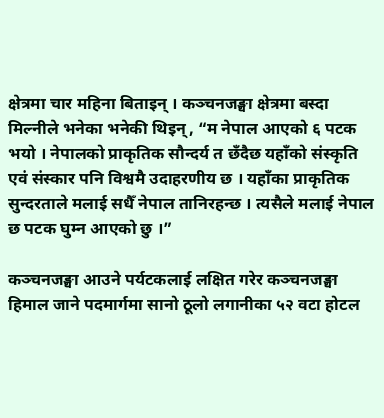क्षेत्रमा चार महिना बिताइन् । कञ्चनजङ्घा क्षेत्रमा बस्दा मिल्नीले भनेका भनेकी थिइन्, “म नेपाल आएको ६ पटक भयो । नेपालको प्राकृतिक सौन्दर्य त छँदैछ यहाँको संस्कृति एवं संस्कार पनि विश्वमै उदाहरणीय छ । यहाँका प्राकृतिक सुन्दरताले मलाई सधैँ नेपाल तानिरहन्छ । त्यसैले मलाई नेपाल छ पटक घुम्न आएको छु ।”

कञ्चनजङ्घा आउने पर्यटकलाई लक्षित गरेर कञ्चनजङ्घा हिमाल जाने पदमार्गमा सानो ठूलो लगानीका ५२ वटा होटल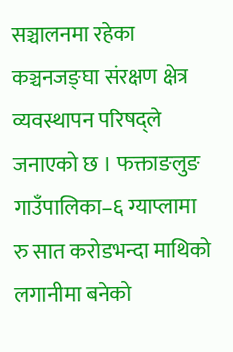सञ्चालनमा रहेका कञ्चनजङ्घा संरक्षण क्षेत्र व्यवस्थापन परिषद्ले जनाएको छ । फक्ताङलुङ गाउँपालिका–६ ग्याप्लामा रु सात करोडभन्दा माथिको लगानीमा बनेको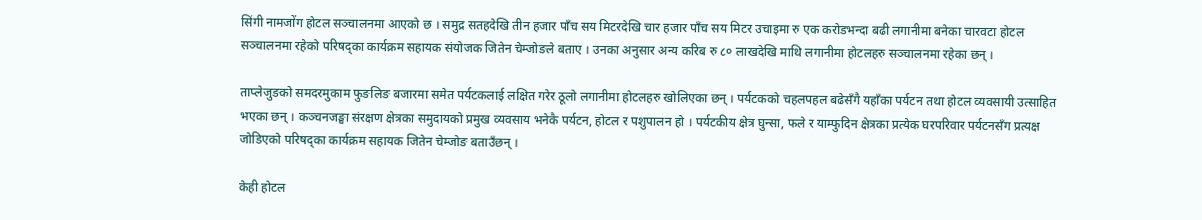सिंगी नामजोंग होटल सञ्चालनमा आएको छ । समुद्र सतहदेखि तीन हजार पाँच सय मिटरदेखि चार हजार पाँच सय मिटर उचाइमा रु एक करोडभन्दा बढी लगानीमा बनेका चारवटा होटल सञ्चालनमा रहेको परिषद्का कार्यक्रम सहायक संयोजक जितेन चेम्जोङले बताए । उनका अनुसार अन्य करिब रु ८० लाखदेखि माथि लगानीमा होटलहरु सञ्चालनमा रहेका छन् ।

ताप्लेजुङको समदरमुकाम फुङलिङ बजारमा समेत पर्यटकलाई लक्षित गरेर ठूलो लगानीमा होटलहरु खोलिएका छन् । पर्यटकको चहलपहल बढेसँगै यहाँका पर्यटन तथा होटल व्यवसायी उत्साहित भएका छन् । कञ्चनजङ्घा संरक्षण क्षेत्रका समुदायको प्रमुख व्यवसाय भनेकै पर्यटन, होटल र पशुपालन हो । पर्यटकीय क्षेत्र घुन्सा, फले र याम्फुदिन क्षेत्रका प्रत्येक घरपरिवार पर्यटनसँग प्रत्यक्ष जोडिएको परिषद्का कार्यक्रम सहायक जितेन चेम्जोङ बताउँछन् ।

केही होटल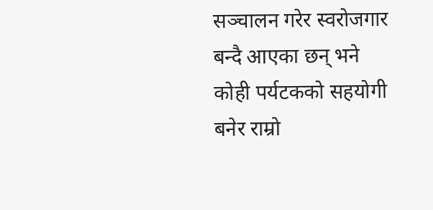सञ्चालन गरेर स्वरोजगार बन्दै आएका छन् भने कोही पर्यटकको सहयोगी बनेर राम्रो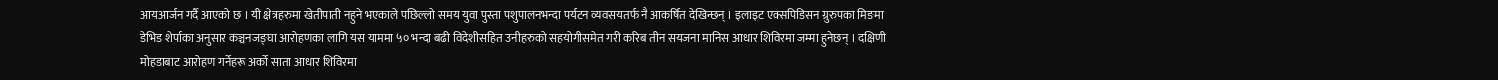आयआर्जन गर्दै आएको छ । यी क्षेत्रहरुमा खेतीपाती नहुने भएकाले पछिल्लो समय युवा पुस्ता पशुपालनभन्दा पर्यटन व्यवसयतर्फ नै आकर्षित देखिन्छन् । इलाइट एक्सपिडिसन ग्रुरुपका मिङमा डेभिड शेर्पाका अनुसार कञ्चनजङ्घा आरोहणका लागि यस याममा ५० भन्दा बढी विदेशीसहित उनीहरुको सहयोगीसमेत गरी करिब तीन सयजना मानिस आधार शिविरमा जम्मा हुनेछन् । दक्षिणी मोहडाबाट आरोहण गर्नेहरू अर्को साता आधार शिविरमा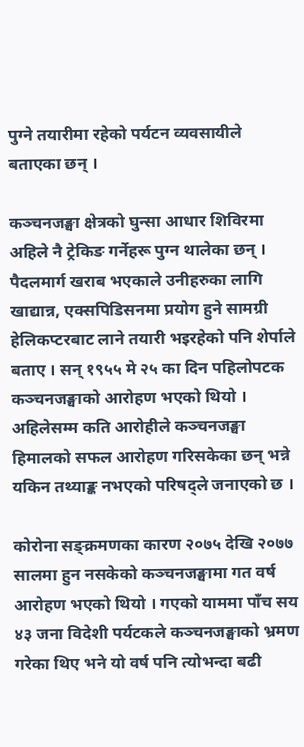पुग्ने तयारीमा रहेको पर्यटन व्यवसायीले बताएका छन् ।

कञ्चनजङ्घा क्षेत्रको घुन्सा आधार शिविरमा अहिले नै ट्रेकिङ गर्नेहरू पुग्न थालेका छन् । पैदलमार्ग खराब भएकाले उनीहरुका लागि खाद्यान्न, एक्सपिडिसनमा प्रयोग हुने सामग्री हेलिकप्टरबाट लाने तयारी भइरहेको पनि शेर्पाले बताए । सन् १९५५ मे २५ का दिन पहिलोपटक कञ्चनजङ्घाको आरोहण भएको थियो । अहिलेसम्म कति आरोहीले कञ्चनजङ्घा हिमालको सफल आरोहण गरिसकेका छन् भन्ने यकिन तथ्याङ्क नभएको परिषद्ले जनाएको छ ।

कोरोना सङ्क्रमणका कारण २०७५ देखि २०७७ सालमा हुन नसकेको कञ्चनजङ्घामा गत वर्ष आरोहण भएको थियो । गएको याममा पाँच सय ४३ जना विदेशी पर्यटकले कञ्चनजङ्घाको भ्रमण गरेका थिए भने यो वर्ष पनि त्योभन्दा बढी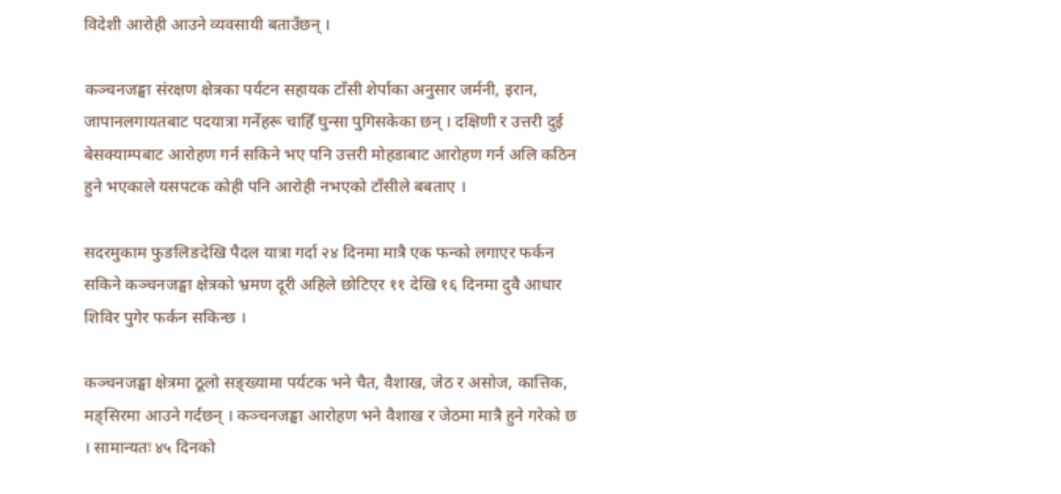विदेशी आरोही आउने व्यवसायी बताउँछन् ।

कञ्चनजङ्घा संरक्षण क्षेत्रका पर्यटन सहायक टाँसी शेर्पाका अनुसार जर्मनी, इरान, जापानलगायतबाट पदयात्रा गर्नेहरू चाहिँ घुन्सा पुगिसकेका छन् । दक्षिणी र उत्तरी दुई बेसक्याम्पबाट आरोहण गर्न सकिने भए पनि उत्तरी मोहडाबाट आरोहण गर्न अलि कठिन हुने भएकाले यसपटक कोही पनि आरोही नभएको टाँसीले बबताए ।

सदरमुकाम फुङलिङदेखि पैदल यात्रा गर्दा २४ दिनमा मात्रै एक फन्को लगाएर फर्कन सकिने कञ्चनजङ्घा क्षेत्रको भ्रमण दूरी अहिले छोटिएर ११ देखि १६ दिनमा दुवै आधार शिविर पुगेर फर्कन सकिन्छ ।

कञ्चनजङ्घा क्षेत्रमा ठूलो सङ्ख्यामा पर्यटक भने चैत, वैशाख, जेठ र असोज, कात्तिक, मङ्सिरमा आउने गर्दछन् । कञ्चनजङ्घा आरोहण भने वैशाख र जेठमा मात्रै हुने गरेको छ । सामान्यतः ४५ दिनको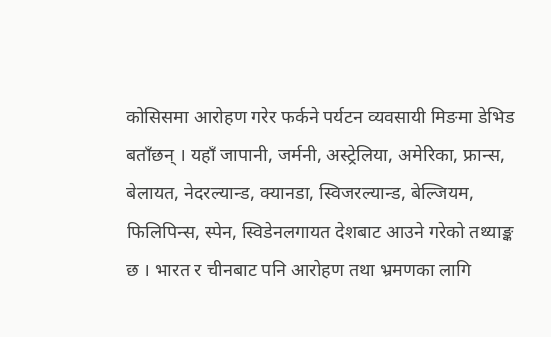कोसिसमा आरोहण गरेर फर्कने पर्यटन व्यवसायी मिङमा डेभिड बताँछन् । यहाँ जापानी, जर्मनी, अस्ट्रेलिया, अमेरिका, फ्रान्स, बेलायत, नेदरल्यान्ड, क्यानडा, स्विजरल्यान्ड, बेल्जियम, फिलिपिन्स, स्पेन, स्विडेनलगायत देशबाट आउने गरेको तथ्याङ्क छ । भारत र चीनबाट पनि आरोहण तथा भ्रमणका लागि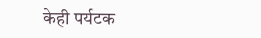केही पर्यटक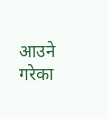आउने गरेका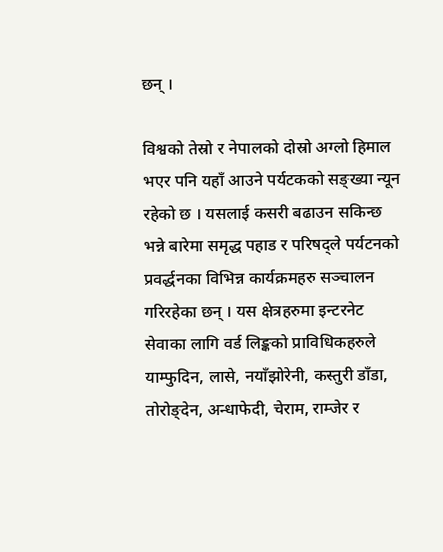छन् ।

विश्वको तेस्रो र नेपालको दोस्रो अग्लो हिमाल भएर पनि यहाँ आउने पर्यटकको सङ्ख्या न्यून रहेको छ । यसलाई कसरी बढाउन सकिन्छ भन्ने बारेमा समृद्ध पहाड र परिषद्ले पर्यटनको प्रवर्द्धनका विभिन्न कार्यक्रमहरु सञ्चालन गरिरहेका छन् । यस क्षेत्रहरुमा इन्टरनेट सेवाका लागि वर्ड लिङ्कको प्राविधिकहरुले याम्फुदिन, लासे, नयाँझोरेनी, कस्तुरी डाँडा, तोरोङ्देन, अन्धाफेदी, चेराम, राम्जेर र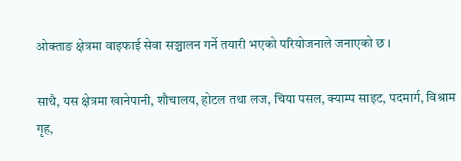ओक्ताङ क्षेत्रमा वाइफाई सेवा सञ्चालन गर्ने तयारी भएको परियोजनाले जनाएको छ ।

साथै, यस क्षेत्रमा खानेपानी, शौचालय, होटल तथा लज, चिया पसल, क्याम्प साइट, पदमार्ग, विश्राम गृह,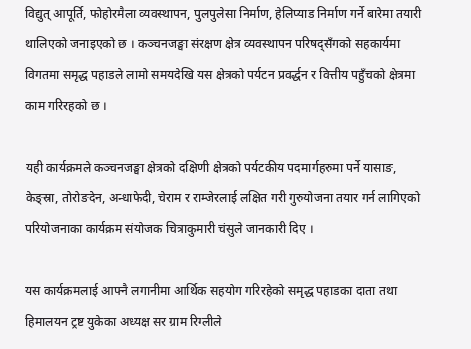विद्युत् आपूर्ति, फोहोरमैला व्यवस्थापन, पुलपुलेसा निर्माण, हेलिप्याड निर्माण गर्ने बारेमा तयारी थालिएको जनाइएको छ । कञ्चनजङ्घा संरक्षण क्षेत्र व्यवस्थापन परिषद्सँगको सहकार्यमा विगतमा समृद्ध पहाडले लामो समयदेखि यस क्षेत्रको पर्यटन प्रवर्द्धन र वित्तीय पहुँचको क्षेत्रमा काम गरिरहको छ ।

यही कार्यक्रमले कञ्चनजङ्घा क्षेत्रको दक्षिणी क्षेत्रको पर्यटकीय पदमार्गहरुमा पर्ने यासाङ, केङ्स्रा, तोरोङदेन, अन्धाफेदी, चेराम र राम्जेरलाई लक्षित गरी गुरुयोजना तयार गर्न लागिएको परियोजनाका कार्यक्रम संयोजक चित्राकुमारी चंसुले जानकारी दिए ।

यस कार्यक्रमलाई आफ्नै लगानीमा आर्थिक सहयोग गरिरहेको समृद्ध पहाडका दाता तथा हिमालयन ट्रष्ट युकेका अध्यक्ष सर ग्राम रिग्लीले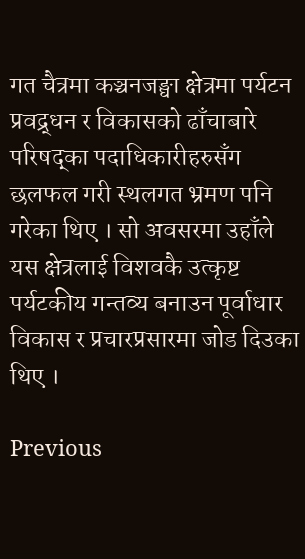गत चैत्रमा कञ्चनजङ्घा क्षेत्रमा पर्यटन प्रवद्र्धन र विकासको ढाँचाबारे परिषद्का पदाधिकारीहरुसँग छलफल गरी स्थलगत भ्रमण पनि गरेका थिए । सो अवसरमा उहाँले यस क्षेत्रलाई विशवकै उत्कृष्ट पर्यटकीय गन्तव्य बनाउन पूर्वाधार विकास र प्रचारप्रसारमा जोड दिउका थिए ।

Previous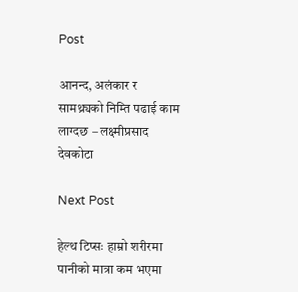Post

आनन्द, अलंकार र सामथ्र्यको निम्ति पढाई काम लाग्दछ – लक्ष्मीप्रसाद देवकोटा

Next Post

हेल्थ टिप्सः हाम्रो शरीरमा पानीको मात्रा कम भएमा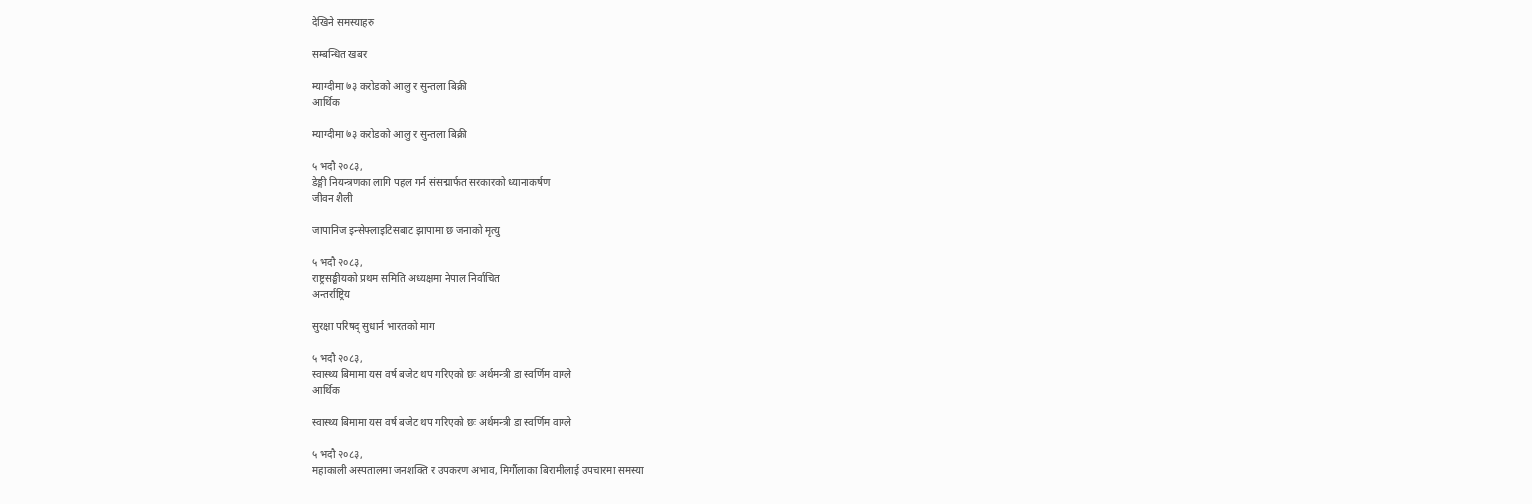देखिने समस्याहरु

सम्बन्धित खबर

म्याग्दीमा ७३ करोडको आलु र सुन्तला बिक्री
आर्थिक

म्याग्दीमा ७३ करोडको आलु र सुन्तला बिक्री

५ भदौ २०८३,
डेङ्गी नियन्त्रणका लागि पहल गर्न संसद्मार्फत सरकारको ध्यानाकर्षण
जीवन शैली

जापानिज इन्सेफ्लाइटिसबाट झापामा छ जनाको मृत्यु

५ भदौ २०८३,
राष्ट्रसङ्घीयको प्रथम समिति अध्यक्षमा नेपाल निर्वाचित
अन्तर्राष्ट्रिय

सुरक्षा परिषद् सुधार्न भारतको माग

५ भदौ २०८३,
स्वास्थ्य बिमामा यस वर्ष बजेट थप गरिएको छः अर्थमन्त्री डा स्वर्णिम वाग्ले
आर्थिक

स्वास्थ्य बिमामा यस वर्ष बजेट थप गरिएको छः अर्थमन्त्री डा स्वर्णिम वाग्ले

५ भदौ २०८३,
महाकाली अस्पतालमा जनशक्ति र उपकरण अभाव, मिर्गौलाका बिरामीलाई उपचारमा समस्या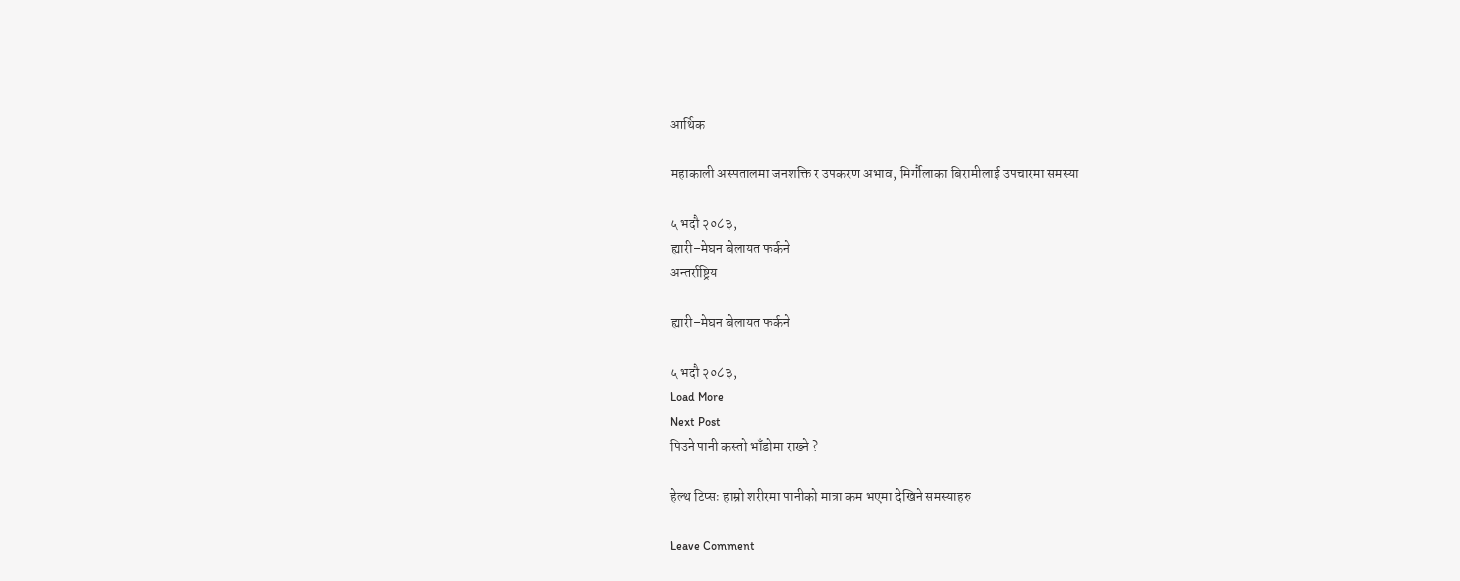आर्थिक

महाकाली अस्पतालमा जनशक्ति र उपकरण अभाव, मिर्गौलाका बिरामीलाई उपचारमा समस्या

५ भदौ २०८३,
ह्यारी–मेघन बेलायत फर्कने
अन्तर्राष्ट्रिय

ह्यारी–मेघन बेलायत फर्कने

५ भदौ २०८३,
Load More
Next Post
पिउने पानी कस्तो भाँडोमा राख्ने ?

हेल्थ टिप्सः हाम्रो शरीरमा पानीको मात्रा कम भएमा देखिने समस्याहरु

Leave Comment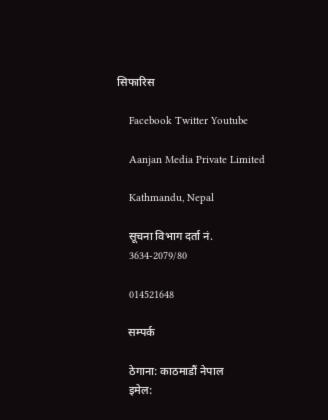सिफारिस

    Facebook Twitter Youtube

    Aanjan Media Private Limited

    Kathmandu, Nepal

    सूचना विभाग दर्ता नं.
    3634-2079/80

    014521648

    सम्पर्क

    ठेगाना: काठमाडौं नेपाल
    इमेल: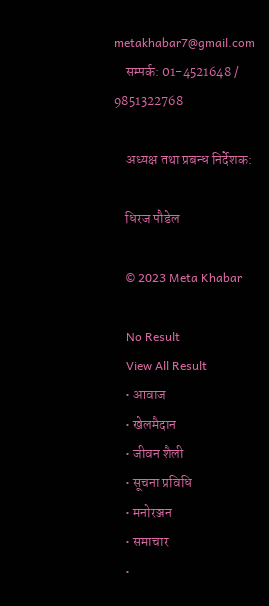metakhabar7@gmail.com
    सम्पर्क: 01-4521648 / 9851322768

    अध्यक्ष तथा प्रबन्ध निर्देशक:

    धिरज पौडेल

    © 2023 Meta Khabar

    No Result
    View All Result
    • आवाज
    • खेलमैदान
    • जीवन शैली
    • सूचना प्रविधि
    • मनोरञ्जन
    • समाचार
    •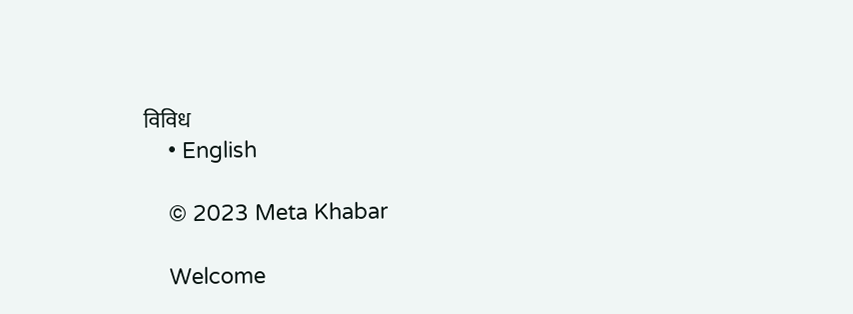विविध
    • English

    © 2023 Meta Khabar

    Welcome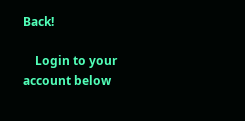Back!

    Login to your account below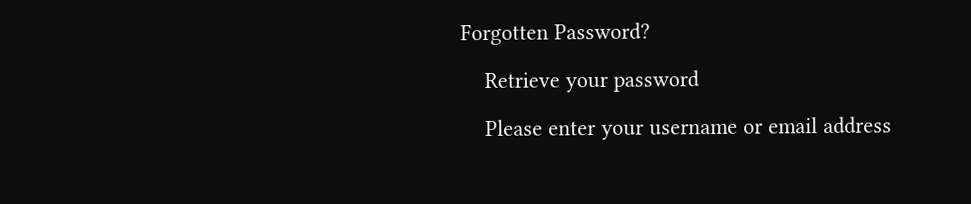Forgotten Password?

    Retrieve your password

    Please enter your username or email address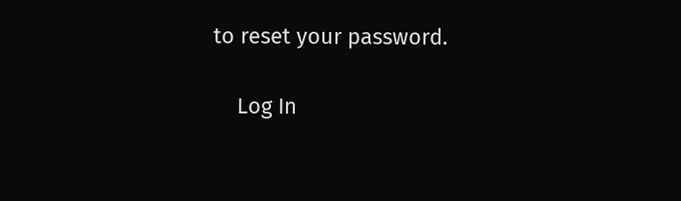to reset your password.

    Log In